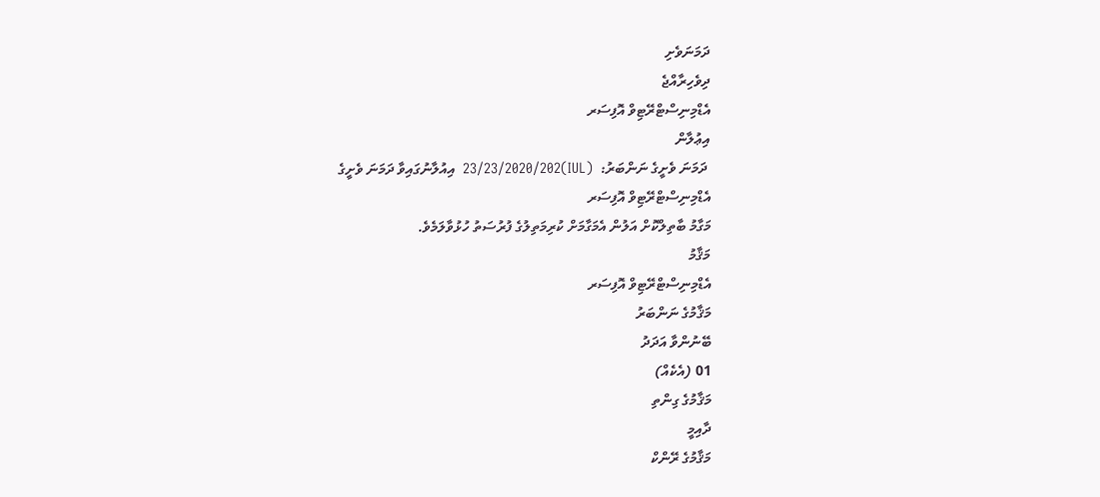ދަމަނަވެށި
ދިވެހިރާއްޖެ
އެޑްމިނިސްޓްރޭޓިވް އޮފިސަރ
އިޢުލާން
 ދަމަނަ ވެށީގެ ނަންބަރު:  (IUL)23/23/2020/202  އިއުލާނުގައިވާ ދަމަނަ ވެށީގެ އެޑްމިނިސްޓްރޭޓިވް އޮފިސަރ
މަގާމު ބާތިލްކޮށް އަލުން އެމަގާމަށް ކުރިމަތިލުގެ ފުރުސަތު ހުޅުވާލަމެވެ.
މަޤާމު
އެޑްމިނިސްޓްރޭޓިވް އޮފިސަރ
މަޤާމުގެ ނަންބަރު
ބޭނުންވާ އަދަދު
01 (އެކެއް)
މަޤާމުގެ ގިންތި
ދާއިމީ
މަޤާމުގެ ރޭންކް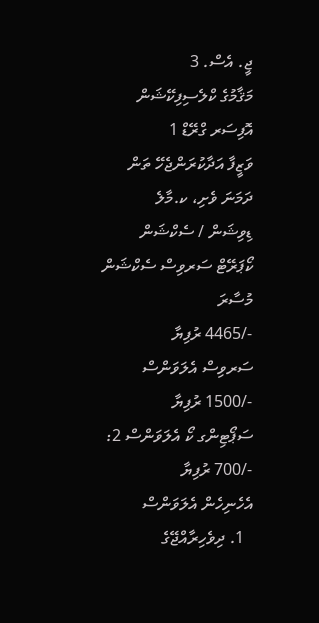ޖީ. އެސް. 3
މަޤާމުގެ ކްލެސިފިކޭޝަން
އޮފިސަރ ގްރޭޑް 1
ވަޒީފާ އަދާކުރަންޖެހޭ ތަން
ދަމަނަ ވެށި، ކ.މާލެ
ޑިވިޝަން / ސެކްޝަން
ކޯޕަރޭޓް ސަރވިސް ސެކްޝަން
މުސާރަ
-/4465 ރުފިޔާ
ސަރވިސް އެލަވަންސް
-/1500 ރުފިޔާ
ސަޕޯޓިންގ ކޯ އެލަވަންސް 2:
-/700 ރުފިޔާ
އެހެނިހެން އެލަވަންސް
  1. ދިވެހިރާއްޖޭގެ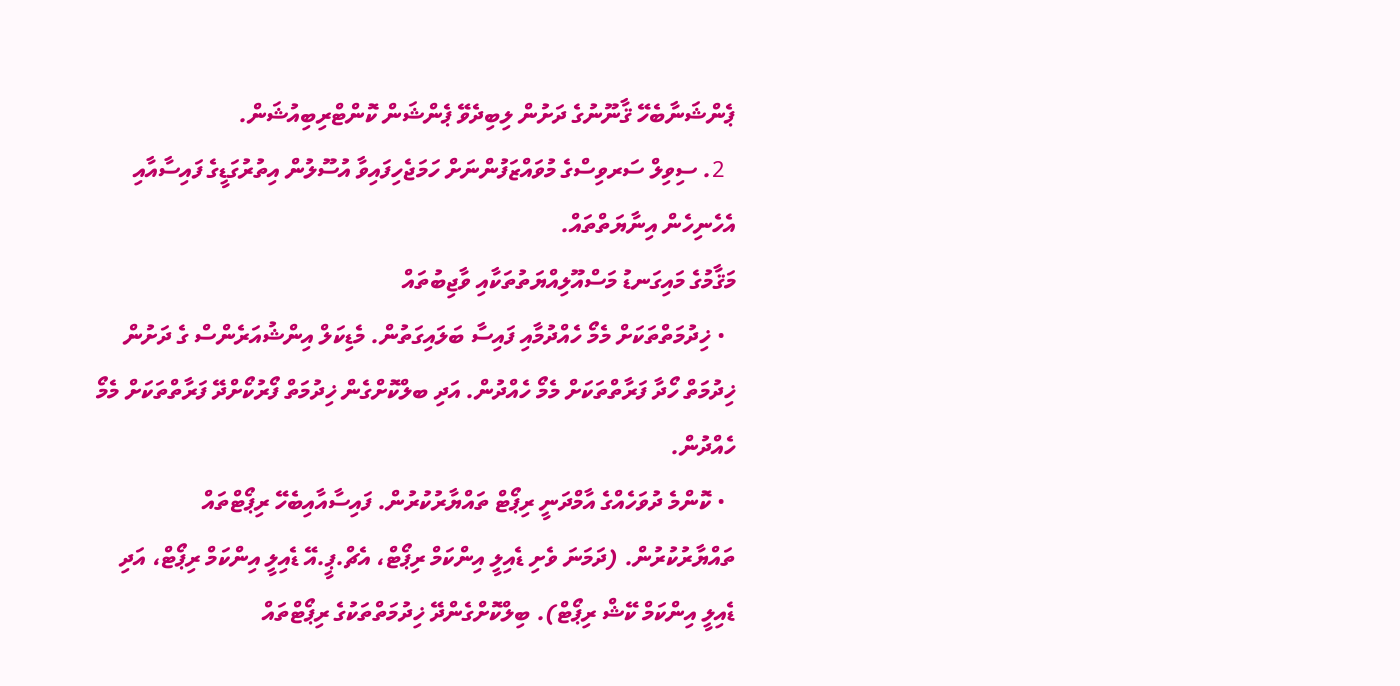ޕެންޝަނާބެހޭ ޤާނޫނުގެ ދަށުން ލިބިދެވޭ ޕެންޝަން ކޮންޓްރިބިއުޝަން.
  2. ސިވިލް ސަރވިސްގެ މުވައްޒަފުންނަށް ހަމަޖެހިފައިވާ އުސޫލުން އިތުރުގަޑީގެ ފައިސާއާއި އެހެނިހެން އިނާޔަތްތައް.
މަޤާމުގެ މައިގަނޑު މަސްއޫލިއްޔަތުތަކާއި ވާޖިބުތައް
  • ޚިދުމަތްތަކަށް މެމޯ ހެއްދުމާއި ފައިސާ ބަލައިގަތުން. މެޑިކަލް އިންޝުއަރެންސް ގެ ދަށުން ޚިދުމަތް ހޯދާ ފަރާތްތަކަށް މެމޯ ހެއްދުން. އަދި ބލްކޮށްގެން ޚިދުމަތް ފޯރުކޯށްދޭ ފަރާތްތަކަށް މެމޯ ހެއްދުން.
  • ކޮންމެ ދުވަހެއްގެ އާމްދަނީ ރިޕޯޓް ތައްޔާރުކުރުން. ފައިސާއާއިބެހޭ ރިޕޯޓްތައް ތައްޔާރުކުރުން. (ދަމަނަ ވެށި ޑެއިލީ އިންކަމް ރިޕޯޓް، އެޗް.ޕީ.އޭ ޑެއިލީ އިންކަމް ރިޕޯޓް، އަދި ޑެއިލީ އިންކަމް ކޭޝް ރިޕޯޓް). ބިލްކޮށްގެންދޭ ޚިދުމަތްތަކުގެ ރިޕޯޓްތައް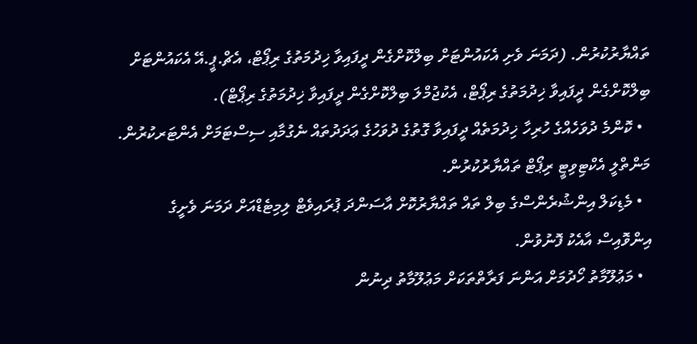ތައްޔާރުކުރުން. (ދަމަނަ ވެށި އެކައުންޓަށް ބިލްކޮށްގެން ދީފައިވާ ޚިދުމަތުގެ ރިޕޯޓް، އެޗް.ޕީ.އޭ އެކައުންޓަށް ބިލްކޮށްގެން ދީފައިވާ ޚިދުމަތުގެ ރިޕޯޓް، އެކުޖުމްލަ ބިލްކޮށްގެން ދީފައިވާ ޚިދުމަތުގެ ރިޕޯޓް).
  • ކޮންމެ ދުވަހެއްގެ ހުރިހާ ޚިދުމަތެއް ދީފައިވާ ގޮތުގެ ދުވަހުގެ ޢަދަދުތައް ނެގުމާއި ސިސްޓަމަށް އެންޓަރކުރުން. މަންތްލީ އެކްޓިވިޓީ ރިޕޯޓް ތައްޔާރުކުރުން.
  • މެޑިކަލް އިންޝުރެންސްގެ ބިލް ތައް ތައްޔާރުކޮށް އާސަންދަ ޕުރައިވެޓް ލިމިޓެޑްއަށް ދަމަނަ ވެށީގެ އިންވޮއިސް އާއެކު ފޮނުވުން.
  • މަޢުލޫމާތު ހޯދުމަށް އަންނަ ފަރާތްތަކަށް މަޢުލޫމާތު ދިނުން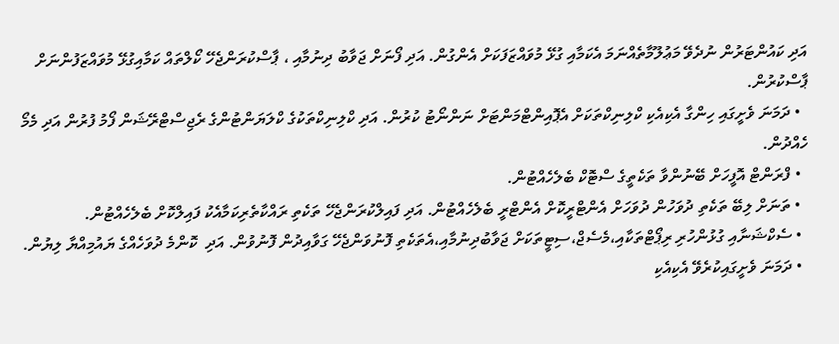އަދި ކައުންޓަރުން ނުދެވޭ މަޢުލޫމާތެއްނަމަ އެކަމާއި ގުޅޭ މުވައްޒަފަކަށް އެންގުން. އަދި ފޯނަށް ޖަވާބު ދިނުމާއި ، ޕާސްކުރަންޖެހޭ ކޯލްތައް ކަމާއިގުޅޭ މުވައްޒަފުންނަށް ޕާސްކުރުން.
  • ދަމަނަ ވެށީގައި ހިންގާ އެކިއެކި ކްލިނިކްތަކަށް އެޕޮއިންޓްމަންޓަށް ނަންނޯޓު ކުރުން. އަދި ކްލިނިކްތަކުގެ ކްލަޔަންޓުންގެ ރެޖިސްޓްރޭޝަން ފޯމު ފުރުން އަދި މެމޯ ހެއްދުން.
  • ފްރަންޓް އޮފީހަށް ބޭނުންވާ ތަކެތީގެ ސްޓޮކް ބެލެހެއްޓުން.
  • ތަނަށް ލިބޭ ތަކެތި ދުވަހުން ދުވަހަށް އެންޓްރީކޮށް އެންޓްރީ ބެލެހެއްޓުން. އަދި ފައިލްކުރަންޖެހޭ ތަކެތި ރައްކާތެރިކަމާއެކު ފައިލްކޮށް ބެލެހެއްޓުން.
  • ސެކްޝަނާއި ގުޅުންހުރި ރިޕޯޓްތަކާއި،މެސެޖް،ސިޓީތަކަށް ޖަވާބުދިނުމާއި،އެތަކެތި ފޮނުވަންޖެހޭ ގަވާއިދުން ފޮނުވުން. އަދި  ކޮންމެ ދުވަހެއްގެ ޔައުމިއްޔާ ލިޔުން.
  • ދަމަނަ ވެށީގައިކުރެވޭ އެކިއެކި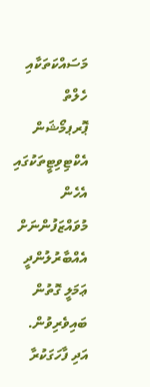މަސައްކަތަކާއި ހެލްތް ޕޮރޕމޯޝަން އެކްޓިވިޓީތަކުގައި އެހެން މުވައްޒަފުންނަށް އެއްބާރުލުންދީ ޢަމަލީ ގޮތުން ބައިވެރިވުން. އަދި ފާހަގަކުރާ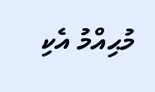މުޙިއްމު އެކި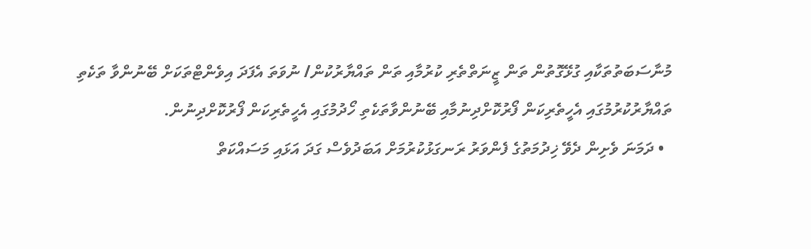މުނާސަބަތުތަކާއި ގުޅޭގޮތުން ތަން ޒީނަތްތެރި ކުރުމާއި ތަން ތައްޔާރުކުން/ ނުވަތަ އެފަދަ އިވެންޓްތަކަށް ބޭނުންވާ ތަކެތި ތައްޔާރުކުރުމުގައި އެހީތެރިކަން ފޯރުކޮށްދިނުމާއި ބޭނުންވާތަކެތި ހޯދުމުގައި އެހީތެރިކަން ފޯރުކޮށްދިނުން.
  • ދަމަނަ ވެށިން ދެވޭ ޚިދުމަތުގެ ފެންވަރު ރަނގަޅުކުރުމަށް އަބަދުވެސް ގަދަ އަޅައި މަސައްކަތް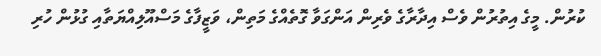ކުރުން. މީގެ އިތުރުން ވެސް އިދާރާގެ ވެރިން އަންގަވާ ގޮތެއްގެ މަތިން، ވަޒީފާގެ މަސްއޫލިއްޔަތާއި ގުޅުން ހުރި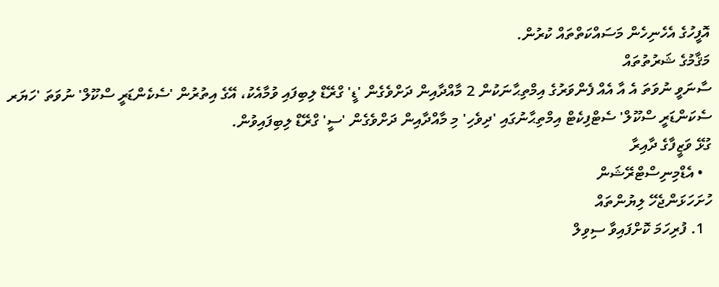އޮފީހުގެ އެހެނިހެން މަސައްކަތްތައް ކުރުން.
މަޤާމުގެ ޝަރުތުތައް
ސާނަވީ ނުވަތަ އެ އާ އެއް ފެންވަރުގެ އިމްތިޙާނަކުން 2 މާއްދާއިން ދަށްވެގެން 'ޑީ' ގްރޭޑް ލިބިފައި ވުމާއެކު، އޭގެ އިތުރުން 'ސެކެންޑަރީ ސްކޫލް' ނުވަތަ 'ހަޔަރ ސެކަންޑަރީ ސްކޫލް' ސެޓްފިކެޓް އިމްތިޙާނުގައި 'ދިވެހި' މި މާއްދާއިން ދަށްވެގެން 'ސީ' ގްރޭޑް ލިބިފައިވުން.
ގުޅޭ ވަޒީފާގެ ދާއިރާ
  • އެޑްމިނިސްޓްރޭޝަން
ހުށަހަޅަންޖެހޭ ލިޔުންތައް
  1. ފުރިހަމަ ކޮށްފައިވާ ސިވިލް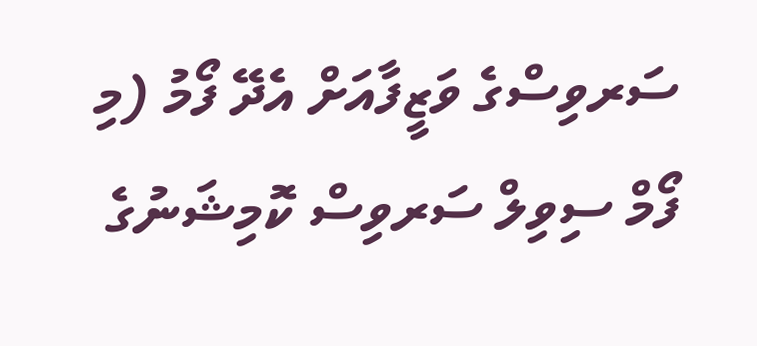ސަރވިސްގެ ވަޒީފާއަށް އެދޭ ފޯމު (މި ފޯމް ސިވިލް ސަރވިސް ކޮމިޝަނުގެ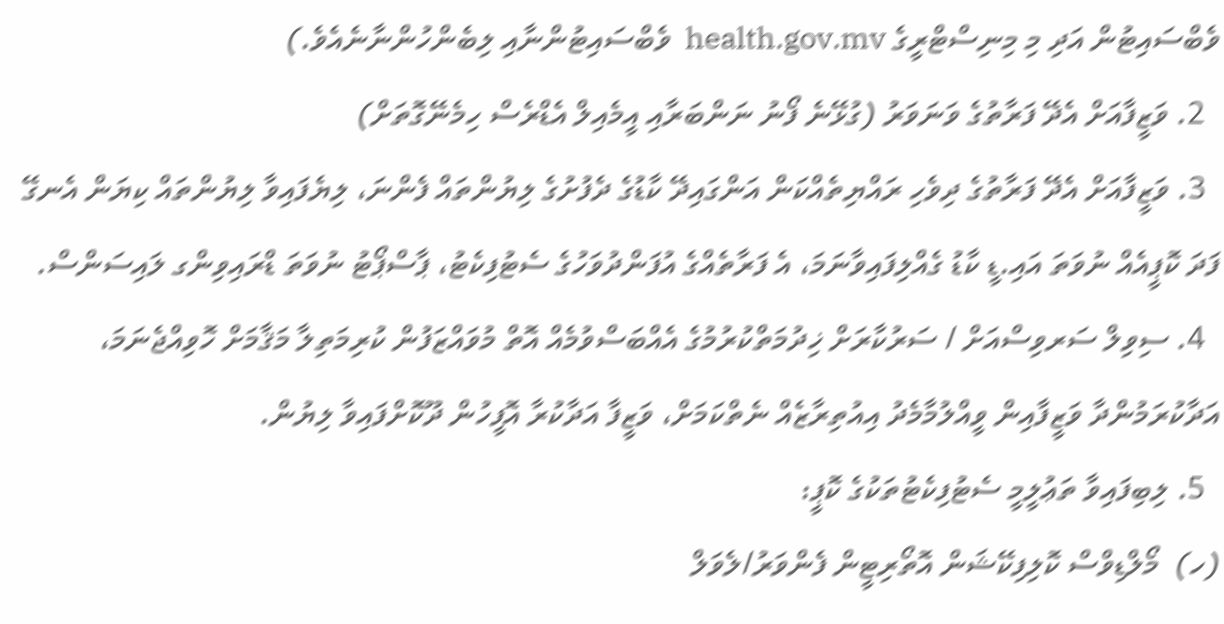ވެބްސައިޓުން އަދި މި މިނިސްޓްރީގެ health.gov.mv  ވެބްސައިޓުންނާއި ލިބެންހުންނާނެއެވެ.)
  2. ވަޒީފާއަށް އެދޭ ފަރާތުގެ ވަނަވަރު (ގުޅޭނެ ފޯނު ނަންބަރާއި އީމެއިލް އެޑްރެސް ހިމެނޭގޮތަށް)
  3. ވަޒީފާއަށް އެދޭ ފަރާތުގެ ދިވެހި ރައްޔިތެއްކަން އަންގައިދޭ ކާޑުގެ ދެފުށުގެ ލިޔުންތައް ފެންނަ، ލިޔެފައިވާ ލިޔުންތައް ކިޔަން އެނގޭ ފަދަ ކޮޕީއެއް ނުވަތަ އައި.ޑީ ކާޑު ގެއްލިފައިވާނަމަ، އެ ފަރާތެއްގެ އުފަންދުވަހުގެ ސެޓުފިކެޓު، ޕާސްޕޯޓު ނުވަތަ ޑްރައިވިންގ ލައިސަންސް.
  4. ސިވިލް ސަރވިސްއަށް / ސަރުކާރަށް ޚިދުމަތްކުރުމުގެ އެއްބަސްވުމެއް އޮތް މުވައްޒަފުން ކުރިމަތިލާ މަޤާމަށް ހޮވިއްޖެނަމަ، އަދާކުރަމުންދާ ވަޒީފާއިން ވީއްލުމާމެދު އިއުތިރާޒެއް ނެތްކަމަށް، ވަޒީފާ އަދާކުރާ އޮފީހުން ދޫކޮށްފައިވާ ލިޔުން.
  5. ލިބިފައިވާ ތަޢުލީމީ ސެޓުފިކެޓުތަކުގެ ކޮޕީ:
(ހ)  މޯލްޑިވްސް ކޮލިފިކޭޝަން އޮތޯރިޓީން ފެންވަރު/ލެވަލް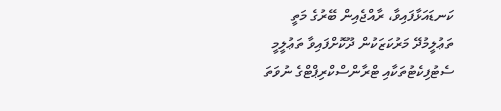ކަނޑައަޅާފައިވާ، ރާއްޖެއިން ބޭރުގެ މަތީ ތަޢުލީމުދޭ މަރުކަޒަކުން ދޫކޮށްފައިވާ ތަޢުލީމީ ސެޓުފިކެޓުތަކާއި ޓްރާންސްކްރިޕްޓްގެ ނުވަތަ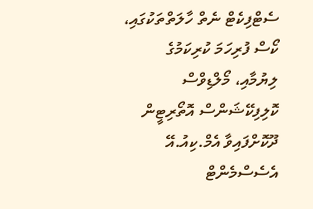ސެޓްފިކެޓް ނެތް ހާލަތްތަކުގައި، ކޯސް ފުރިހަމަ ކުރިކަމުގެ ލިޔުމާއި، މޯލްޑިވްސް ކޮލިފިކޭޝަންސް އޮތޯރިޓީން ދޫކޮށްފައިވާ އެމް.ކިއު.އޭ އެސެސްމެންޓް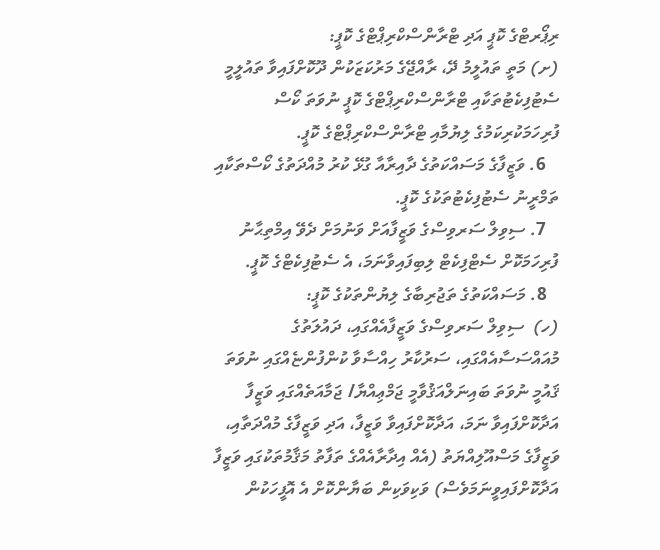ރިޕޯރޓްގެ ކޮޕީ އަދި ޓްރާންސްކްރިޕްޓްގެ ކޮޕީ:
(ށ) މަތީ ތައުލީމު ދޭ، ރާއްޖޭގެ މަރުކަޒަކުން ދޫކޮށްފައިވާ ތައުލީމީ ސެޓުފިކެޓުތަކާއި ޓްރާންސްކްރިޕްޓްގެ ކޮޕީ ނުވަތަ ކޯސް ފުރިހަމަކުރިކަމުގެ ލިޔުމާއި ޓްރާންސްކްރިޕްޓްގެ ކޮޕީ.
   6. ވަޒީފާގެ މަސައްކަތުގެ ދާއިރާއާ ގުޅޭ ކުރު މުއްދަތުގެ ކޯސްތަކާއި ތަމްރީނު ސެޓުފިކެޓުތަކުގެ ކޮޕީ.
   7. ސިވިލް ސަރވިސްގެ ވަޒީފާއަށް ވަނުމަށް ދެވޭ އިމްތިޙާނު ފުރިހަމަކޮށް ސެޓްފިކެޓް ލިބިފައިވާނަމަ، އެ ސެޓުފިކެޓްގެ ކޮޕީ.
   8. މަސައްކަތުގެ ތަޖުރިބާގެ ލިޔުންތަކުގެ ކޮޕީ:
(ހ)  ސިވިލް ސަރވިސްގެ ވަޒީފާއެއްގައި، ދައުލަތުގެ މުއައްސަސާއެއްގައި، ސަރުކާރު ހިއްސާވާ ކުންފުންޏެއްގައި ނުވަތަ ޤައުމީ ނުވަތަ ބައިނަލްއަޤުވާމީ ޖަމްޢިއްޔާ/ ޖަމާއަތެއްގައި ވަޒީފާ އަދާކޮށްފައިވާ ނަމަ، އަދާކޮށްފައިވާ ވަޒީފާ، އަދި ވަޒީފާގެ މުއްދަތާއި، ވަޒީފާގެ މަސްއޫލިއްޔަތު (އެއް އިދާރާއެއްގެ ތަފާތު މަޤާމުތަކުގައި ވަޒީފާ އަދާކޮށްފައިވީނަމަވެސް) ވަކިވަކިން ބަޔާންކޮށް އެ އޮފީހަކުން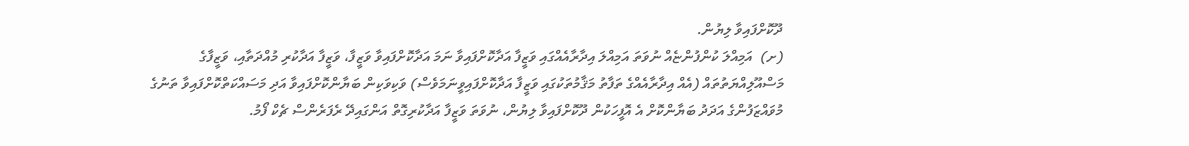ދޫކޮށްފައިވާ ލިޔުން.
(ށ)  އަމިއްލަ ކުންފުންޏެއް ނުވަތަ އަމިއްލަ އިދާރާއެއްގައި ވަޒީފާ އަދާކޮށްފައިވާ ނަމަ އަދާކޮށްފައިވާ ވަޒީފާ، ވަޒީފާ އަދާކުރި މުއްދަތާއި، ވަޒީފާގެ މަސްއޫލިއްޔަތުތައް (އެއް އިދާރާއެއްގެ ތަފާތު މަޤާމުތަކުގައި ވަޒީފާ އަދާކޮށްފައިވީނަމަވެސް) ވަކިވަކިން ބަޔާންކޮށްފައިވާ އަދި މަސައްކަތްކޮށްފައިވާ ތަނުގެ މުވައްޒަފުންގެ އަދަދު ބަޔާންކޮށް އެ އޮފީހަކުން ދޫކޮށްފައިވާ ލިޔުން، ނުވަތަ ވަޒީފާ އަދާކުރިގޮތް އަންގައިދޭ ރެފަރެންސް ޗެކް ފޯމު.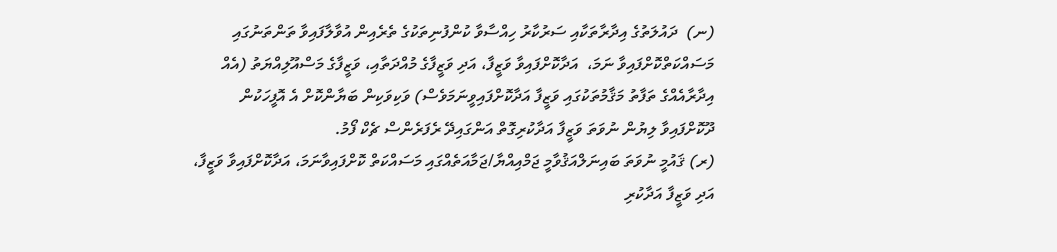(ނ)  ދައުލަތުގެ އިދާރާތަކާއި ސަރުކާރު ހިއްސާވާ ކުންފުނިތަކުގެ ތެރެއިން އުވާލާފައިވާ ތަންތަނުގައި މަސައްކަތްކޮށްފައިވާ ނަމަ،  އަދާކޮށްފައިވާ ވަޒީފާ، އަދި ވަޒީފާގެ މުއްދަތާއި، ވަޒީފާގެ މަސްއޫލިއްޔަތު (އެއް އިދާރާއެއްގެ ތަފާތު މަޤާމުތަކުގައި ވަޒީފާ އަދާކޮށްފައިވީނަމަވެސް) ވަކިވަކިން ބަޔާންކޮށް އެ އޮފީހަކުން ދޫކޮށްފައިވާ ލިޔުން ނުވަތަ ވަޒީފާ އަދާކުރިގޮތް އަންގައިދޭ ރެފަރެންސް ޗެކް ފޯމު.
(ރ) ޤައުމީ ނުވަތަ ބައިނަލްއަޤުވާމީ ޖަމްއިއްޔާ/ޖަމާއަތެއްގައި މަސައްކަތް ކޮށްފައިވާނަމަ، އަދާކޮށްފައިވާ ވަޒީފާ، އަދި ވަޒީފާ އަދާކުރި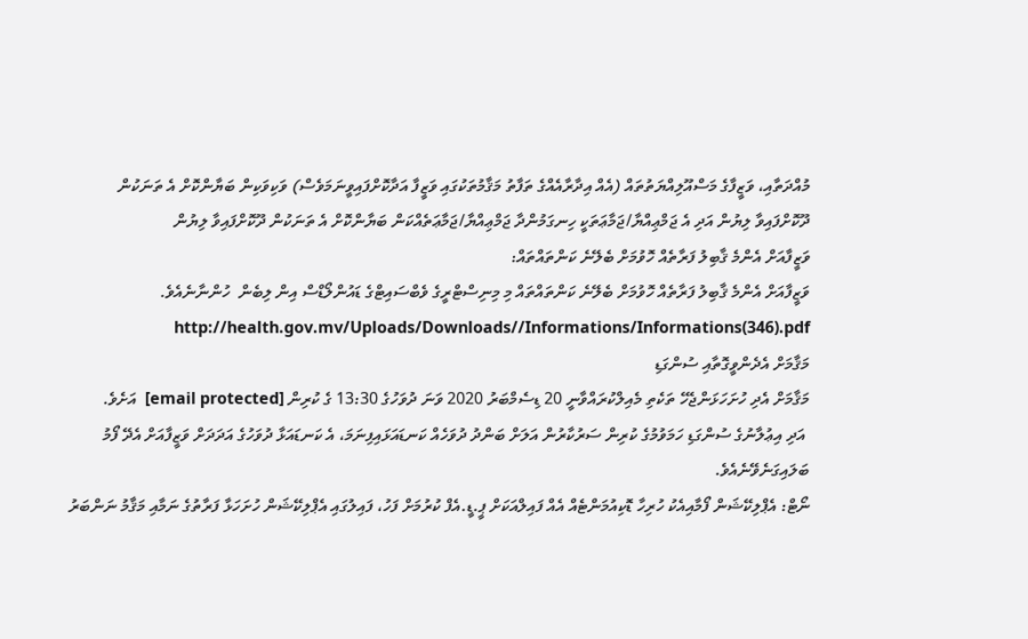މުއްދަތާއި، ވަޒީފާގެ މަސްއޫލިއްޔަތުތައް (އެއް އިދާރާއެއްގެ ތަފާތު މަޤާމުތަކުގައި ވަޒީފާ އަދާކޮށްފައިވީނަމަވެސް) ވަކިވަކިން ބަޔާންކޮށް އެ ތަނަކުން ދޫކޮށްފައިވާ ލިޔުން އަދި އެ ޖަމްޢިއްޔާ/ޖަމާޢަތަކީ ހިނގަމުންދާ ޖަމްޢިއްޔާ/ޖަމާޢަތެއްކަން ބަޔާންކޮށް އެ ތަނަކުން ދޫކޮށްފައިވާ ލިޔުން
ވަޒީފާއަށް އެންމެ ޤާބިލު ފަރާތެއް ހޮވުމަށް ބެލޭނެ ކަންތައްތައް:
ވަޒީފާއަށް އެންމެ ޤާބިލު ފަރާތެއް ހޮވުމަށް ބެލޭނެ ކަންތައްތައް މި މިނިސްޓްރީގެ ވެބްސައިޓްގެ ޑައުންލޯޑްސް އިން ލިބެން  ހުންނާނެއެވެ. http://health.gov.mv/Uploads/Downloads//Informations/Informations(346).pdf
މަޤާމަށް އެދެންވީގޮތާއި ސުންގަޑި
މަޤާމަށް އެދި ހުށަހަޅަންޖެހޭ ތަކެތި މެއިލްކުރައްވާނީ 20 ޑިސެމްބަރު 2020 ވަނަ ދުވަހުގެ 13:30 ގެ ކުރިން [email protected]  އަށެވެ.
 އަދި އިޢުލާނުގެ ސުންގަޑި ހަމަވުމުގެ ކުރިން ސަރުކާރުން އަލަށް ބަންދު ދުވަހެއް ކަނޑައަޅައިފިނަމަ، އެ ކަނޑައަޅާ ދުވަހުގެ އަދަދަށް ވަޒީފާއަށް އެދޭ ފޯމު ބަލައިގަނެވޭނެއެވެ.
ނޯޓް: އެޕްލިކޭޝަން ފޯމާއިއެކު ހުރިހާ ޑޮކިއުމަންޓެއް އެއް ފައިލްއަކަށް ޕީ.ޑީ.އެފް ކުރުމަށް ފަހު، ފައިލުގައި އެޕްލިކޭޝަން ހުށަހަޅާ ފަރާތުގެ ނަމާއި މަޤާމު ނަންބަރު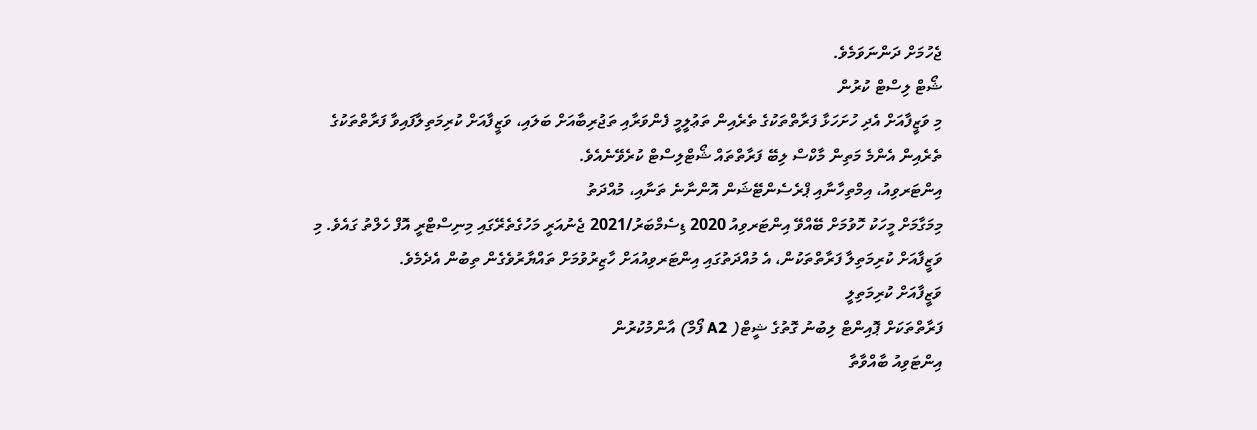ޖެހުމަށް ދަންނަވަމެވެ.
ޝޯޓް ލިސްޓް ކުރުން
މި ވަޒީފާއަށް އެދި ހުށަހަޅާ ފަރާތްތަކުގެ ތެރެއިން ތަޢުލީމީ ފެންވަރާއި ތަޖުރިބާއަށް ބަލައި، ވަޒީފާއަށް ކުރިމަތިލާފައިވާ ފަރާތްތަކުގެ ތެރެއިން އެންމެ މަތިން މާކްސް ލިބޭ ފަރާތްތައް ޝޯޓްލިސްޓް ކުރެވޭނެއެވެ.
އިންޓަރވިއު، އިމްތިހާނާއި ޕްރެސެންޓޭޝަން އޮންނާނެ ތަނާއި، މުއްދަތު
މިމަގާމަށް މީހަކު ހޮވުމަށް ބޭއްވޭ އިންޓަރވިއު 2020 ޑިސެމްބަރު/2021 ޖެނުއަރީ މަހުގެތެރޭގައި މިނިސްޓްރީ އޮފް ހެލްތު ގައެވެ. މި ވަޒީފާއަށް ކުރިމަތިލާ ފަރާތްތަކުން، އެ މުއްދަތުގައި އިންޓަރވިއުއަށް ހާޒިރުވުމަށް ތައްޔާރުވެގެން ތިބުން އެދެމެވެ.
ވަޒީފާއަށް ކުރިމަތިލީ
ފަރާތްތަކަށް ޕޮއިންޓް ލިބުނު ގޮތުގެ ޝީޓް( A2 ފޯމް) އާންމުކުރުން
އިންޓަވިއު ބާއްވާތާ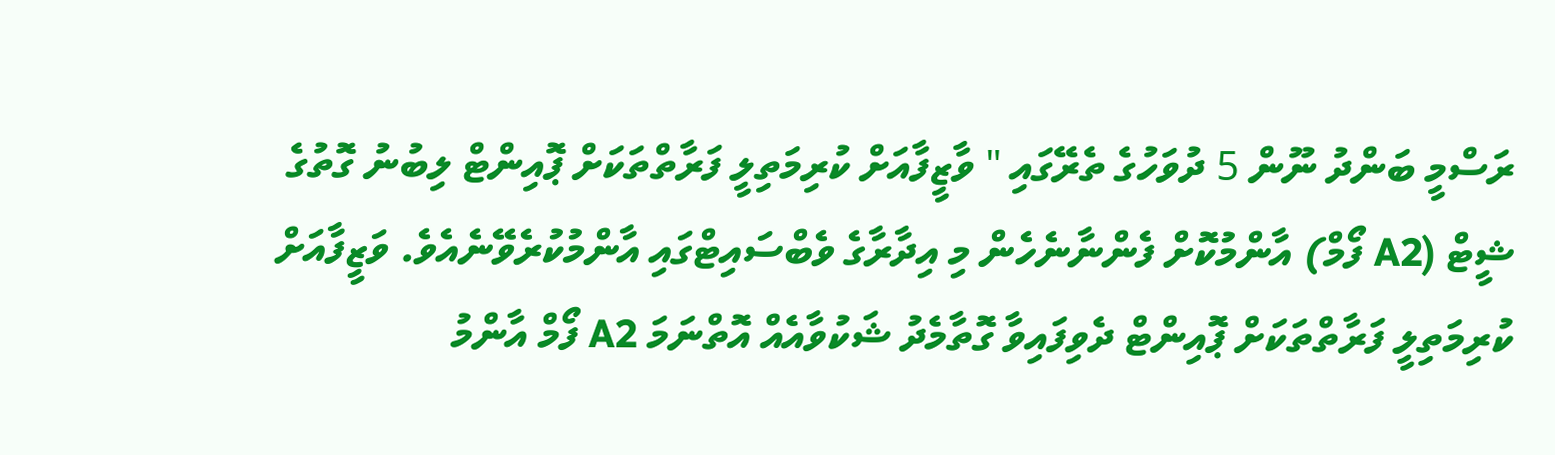ރަސްމީ ބަންދު ނޫން 5 ދުވަހުގެ ތެރޭގައި " ވާޒީފާއަށް ކުރިމަތިލީ ފަރާތްތަކަށް ޕޮއިންޓް ލިބުނު ގޮތުގެ ޝީޓް (A2 ފޯމް) އާންމުކޮށް ފެންނާނެހެން މި އިދާރާގެ ވެބްސައިޓްގައި އާންމުކުރެވޭނެއެވެ. ވަޒީފާއަށް ކުރިމަތިލީ ފަރާތްތަކަށް ޕޮއިންޓް ދެވިފައިވާ ގޮތާމެދު ޝަކުވާއެއް އޮތްނަމަ A2 ފޯމް އާންމު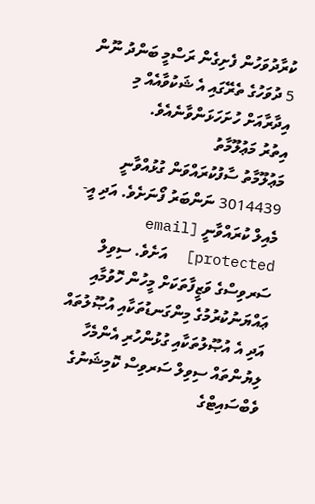ކުރާދުވަހުން ފެށިގެން ރަސްމީ ބަންދު ނޫން 5 ދުވަހުގެ ތެރޭގައި އެ ޝަކުވާއެއް މި އިދާރާއަށް ހުށަހަޅަންވާނެއެވެ.
އިތުރު މަޢުލޫމާތު
މަޢުލޫމާތު ސާފުކުރައްވަން ގުޅުއްވާނީ 3014439 ނަންބަރު ފޯނަށެވެ. އަދި އީ-މެއިލް ކުރައްވާނީ [email protected]  އަށެވެ. ސިވިލް ސަރވިސްގެ ވަޒީފާތަކަށް މީހުން ހޮވުމާއި ޢައްޔަނުކުރުމުގެ މިންގަނޑުތަކާއި އުޞޫލުތައް އަދި އެ އުޞޫލުތަކާއި ގުޅުންހުރި އެންމެހާ ލިޔުންތައް ސިވިލް ސަރވިސް ކޮމިޝަނުގެ ވެބްސައިޓްގެ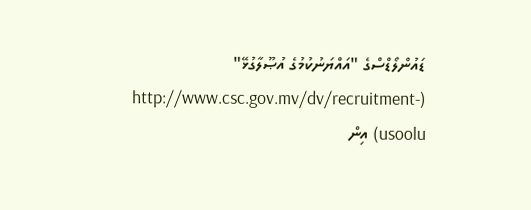ޑައުންލޯޑްސްގެ "އައްޔަނުކުމުގެ އުޞޫލާގުޅޭ" (http://www.csc.gov.mv/dv/recruitment-usoolu) އިން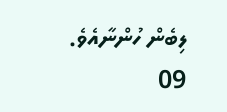ލިބެން ހުންނާއެވެ.
09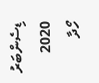ޑިސެންބަރު 2020
ހޯދާ